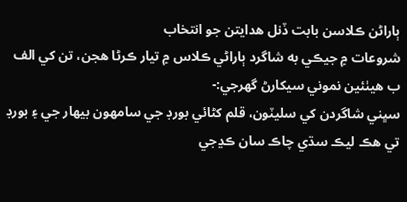ٻاراڻن ڪلاسن بابت ڏنل هدايتن جو انتخاب
شروعات ۾ جيڪي به شاگرد ٻاراڻي ڪلاس ۾ تيار ڪرڻا هجن، تن کي الف ب هيٺئين نموني سيکارڻ گهرجي:-
سڀني شاگردن کي سليٽون، قلم کڻائي بورڊ جي سامهون بيهار جي ۽ بورڊ تي هڪ ليڪ سڌي چاڪ سان ڪڍجي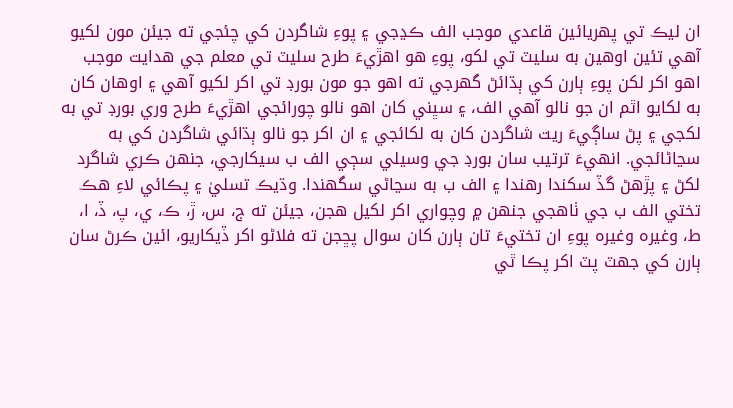ان ليڪ تي پهريائين قاعدي موجب الف ڪڍجي ۽ پوءِ شاگردن کي چئجي ته جيئن مون لکيو آهي تئين اوهين به سليٽ تي لکو، پوءِ هو اهڙيءَ طرح سليٽ تي معلم جي هدايت موجب اهو اکر لکن پوءِ ٻارن کي ٻڌائڻ گهرجي ته اهو جو مون بورڊ تي اکر لکيو آهي ۽ اوهان کان به لکايو اٿم ان جو نالو آهي الف، ۽ سڀني کان اهو نالو چورائجي اهڙيءَ طرح وري بورڊ تي به لکجي ۽ پڻ ساڳيءَ ريت شاگردن کان به لکائجي ۽ ان اکر جو نالو ٻڌائي شاگردن کي به سڃاڻائجي. انهيءَ ترتيب سان بورڊ جي وسيلي سڄي الف ب سيکارجي، جنهن ڪري شاگرد لکڻ ۽ پڙهڻ گڏ سکندا رهندا ۽ الف ب به سڃاڻي سگهندا. وڌيڪ تسليٰ ۽ پڪائي لاءِ هڪ تختي الف ب جي ٺاهجي جنهن ۾ وچواري اکر لکيل هجن، جيئن ته ج، س، ڙ، ڪ، ي، پ، ڏ، ا، ط، وغيره وغيره پوءِ ان تختيءَ تان ٻارن کان سوال پڇجن ته فلاڻو اکر ڏيکاريو، ائين ڪرڻ سان ٻارن کي جهٽ پٽ اکر پڪا ٿي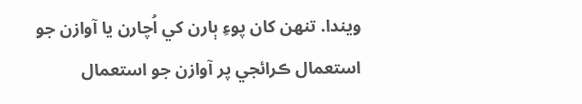ويندا. تنهن کان پوءِ ٻارن کي اُچارن يا آوازن جو استعمال ڪرائجي پر آوازن جو استعمال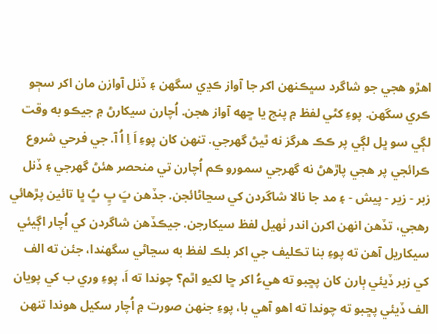اهڙو هجي جو شاگرد سڀڪنهن اکر جا آواز ڪڍي سگهن ۽ ڏنل آوازن مان اکر سڄو ڪري سگهن. پوءِ کڻي لفظ ۾ پنج يا ڇهه آواز هجن. اُچارن سيکارڻ ۾ جيڪو به وقت لڳي سو ڀل لڳي پر ڪڪ هرگز نه ٿيڻ گهرجي. تنهن کان پوءِ اَ اِ اُ آ. جي فرحي شروع ڪرائجي پر هجي پاڙهڻ نه گهرجي سمورو ڪم اُچارن تي منحصر هئڻ گهرجي ۽ ڏنل زبر - زير - پيش - ۽ مد جا نالا شاگردن کي سڃاڻائجن. جڏهن ڀَ ڀِ ڀُ ڀا تائين پڙهائي رهجي، تڏهن انهن اکرن اندر ٺهيل لفظ سيکارجن. جيڪڏهن شاگردن کي اُچار اڳيئي سيکاريل آهن ته پوءِ بنا تڪليف جي اکر بلڪ لفظ به سڃاڻي سگهندا، جئن ته الف کي زبر ڏيئي ٻارن کان پڇبو ته هيءُ اکر ڇا لکيو اٿم؟ چوندا ته اَ، پوءِ وري ب کي پويان الف ڏيئي پڇبو ته چوندا ته اهو آهي با، پوءِ جنهن صورت ۾ اُچار سکيل هوندا تنهن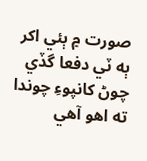صورت ۾ ٻئي اکر ٻه ٽي دفعا گڏي چوڻ کانپوءِ چوندا ته اهو آهي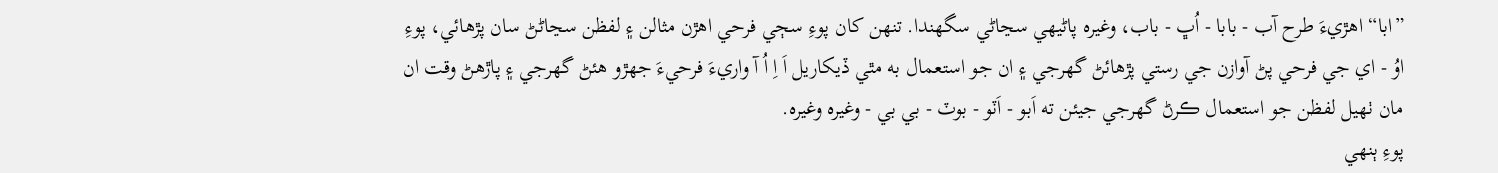”ابا“ اهڙيءَ طرح آب - بابا - اُڀ - باب، وغيره پاڻيهي سڃاڻي سگهندا. تنهن کان پوءِ سڄي فرحي اهڙن مثالن ۽ لفظن سڃاڻڻ سان پڙهائي، پوءِ اوُ - اي جي فرحي پڻ آوازن جي رستي پڙهائڻ گهرجي ۽ ان جو استعمال به مٿي ڏيکاريل اَ اِ اُ آ واريءَ فرحيءَ جهڙو هئڻ گهرجي ۽ پاڙهڻ وقت ان مان ٺهيل لفظن جو استعمال ڪرڻ گهرجي جيئن ته اَبو - اَٽو - بوٽ - بي بي - وغيره وغيره.
پوءِ ٻنهي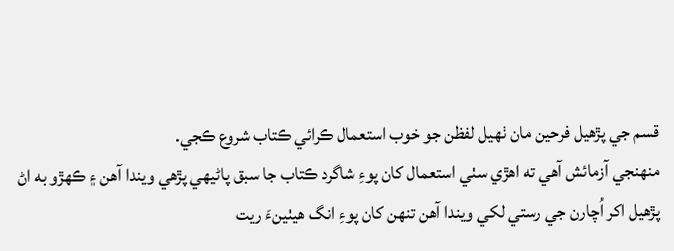قسم جي پڙهيل فرحين مان ٺهيل لفظن جو خوب استعمال ڪرائي ڪتاب شروع ڪجي.
منهنجي آزمائش آهي ته اهڙي سٺي استعمال کان پوءِ شاگرد ڪتاب جا سبق پاڻيهي پڙهي ويندا آهن ۽ ڪهڙو به اڻ پڙهيل اکر اُچارن جي رستي لکي ويندا آهن تنهن کان پوءِ انگ هيٺينءَ ريت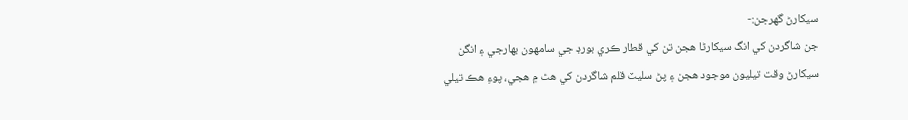سيکارڻ گهرجن:-
جن شاگردن کي انگ سيکارڻا هجن تن کي قطار ڪري بورڊ جي سامهون بهارجي ۽ انگن سيکارڻ وقت تيليون موجود هجن ۽ پڻ سليٽ قلم شاگردن کي هٿ ۾ هجي، پوءِ هڪ تيلي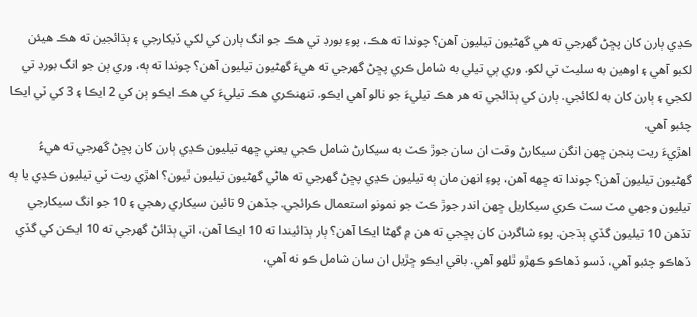ڪڍي ٻارن کان پڇڻ گهرجي ته هي گهڻيون تيليون آهن؟ چوندا ته هڪ، پوءِ بورڊ تي هڪ جو انگ ٻارن کي لکي ڏيکارجي ۽ ٻڌائجين ته هڪ هيئن لکبو آهي ۽ اوهين به سليٽ تي لکو. وري ٻي تيلي به شامل ڪري پڇڻ گهرجي ته هيءَ گهڻيون تيليون آهن؟ چوندا ته ٻه، وري ٻن جو انگ بورڊ تي لکجي ۽ ٻارن کان به لکائجي. ٻارن کي ٻڌائجي ته هر هڪ تيليءَ جو نالو آهي ايڪو. تنهنڪري هڪ تيليءَ کي هڪ ايڪو ٻن کي 2 ايڪا ۽ 3 کي ٽي ايڪا چئبو آهي.
اهڙيءَ ريت پنجن ڇهن انگن سيکارڻ وقت ان سان جوڙ ڪٽ به سيکارڻ شامل ڪجي يعني ڇهه تيليون ڪڍي ٻارن کان پڇڻ گهرجي ته هيءُ گهڻيون تيليون آهن؟ چوندا ته ڇهه آهن، پوءِ انهن مان ٻه تيليون ڪڍي پڇڻ گهرجي ته هاڻي گهڻيون تيليون ٿيون؟ اهڙي ريت ٽي تيليون ڪڍي يا ٻه تيليون وجهي مٽ سٽ ڪري سيکاريل ڇهن اندر جوڙ ڪٽ جو نمونو استعمال ڪرائجي. جڏهن 9 تائين سيکاري رهجي ۽ 10 جو انگ سيکارجي تڏهن 10 تيليون گڏي ٻڌجن. پوءِ شاگردن کان پڇجي ته هن ۾ گهڻا ايڪا آهن؟ ٻار ٻڌائيندا ته 10 ايڪا آهن، اتي ٻڌائڻ گهرجي ته 10 ايڪن کي گڏي ڏهاڪو چئبو آهي، ڏسو ڏهاڪو ڪهڙو ٿلهو آهي. باقي ايڪو ڇڙيل ان سان شامل ڪو نه آهي،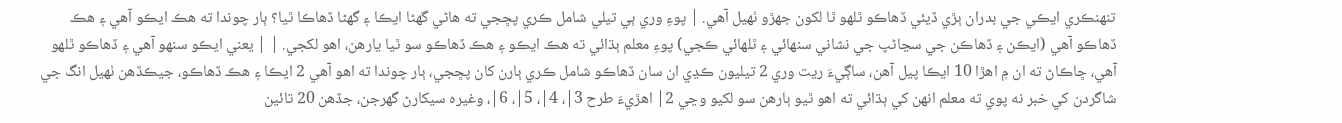تنهنڪري ايڪي جي بدران ٻڙي ڏيئي ڏهاڪو ٿلهو ٿا لکون جهڙو ٺهيل آهي. | پوءِ وري ٻي تيلي شامل ڪري پڇجي ته هاڻي گهڻا ايڪا ۽ گهڻا ڏهاڪا ٿيا؟ ٻار چوندا ته هڪ ايڪو آهي ۽ هڪ ڏهاڪو آهي (ايڪن ۽ ڏهاڪن جي سڃاڻپ جي نشاني سنهائي ۽ ٿلهائي ڪجي) پوءِ معلم ٻڌائي ته هڪ ايڪو ۽ هڪ ڏهاڪو سو ٿيا يارهن، اهو لکجي. | | يعني ايڪو سنهو آهي ۽ ڏهاڪو ٿلهو آهي، ڇاڪاڻ ته ان ۾ اهڙا 10 ايڪا پيل آهن، ساڳيءَ ريت وري 2 تيليون ڪڍي ان سان ڏهاڪو شامل ڪري ٻارن کان پڇجي، ٻار چوندا ته اهو آهي 2 ايڪا ۽ هڪ ڏهاڪو، جيڪڏهن ٺهيل انگ جي شاگردن کي خبر نه پوي ته معلم انهن کي ٻڌائي ته اهو ٿيو ٻارهن سو لکيو وڃي 2| اهڙيءَ طرح 3|، 4|، 5|، 6|، وغيره سيکارڻ گهرجن، جڏهن 20 تائين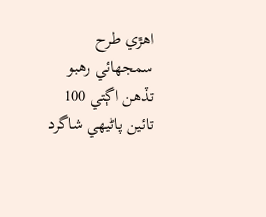اهڙي طرح سمجهائي رهبو تڏهن اڳتي 100 تائين پاڻيهي شاگرد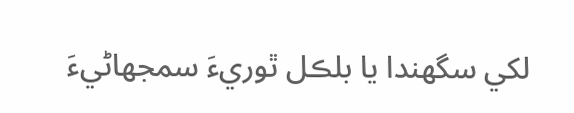لکي سگهندا يا بلڪل ٿوريءَ سمجهاڻيءَ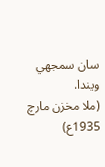سان سمجهي ويندا.
(ملا مخزن مارچ 1935ع)